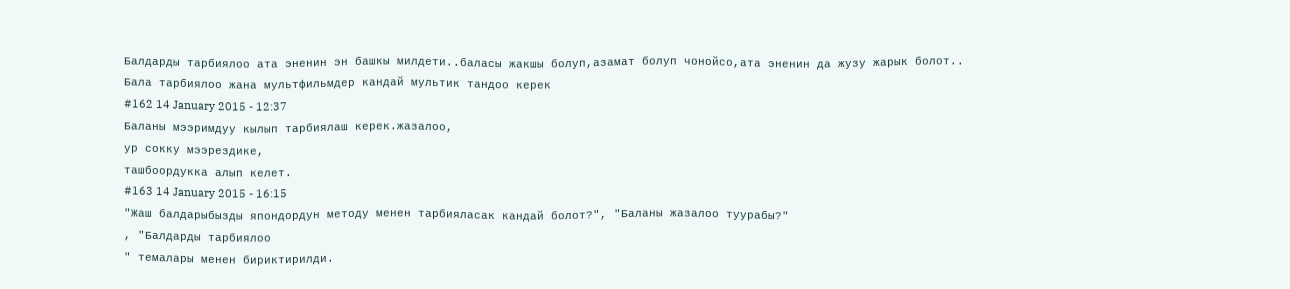Балдарды тарбиялоо ата эненин эн башкы милдети..баласы жакшы болуп,азамат болуп чонойсо,ата эненин да жузу жарык болот..
Бала тарбиялоо жана мультфильмдер кандай мультик тандоо керек
#162 14 January 2015 - 12:37
Баланы мээримдуу кылып тарбиялаш керек.жазалоо,
ур сокку мээрездике,
ташбоордукка алып келет.
#163 14 January 2015 - 16:15
"Жаш балдарыбызды япондордун методу менен тарбияласак кандай болот?", "Баланы жазалоо туурабы?"
, "Балдарды тарбиялоо
" темалары менен бириктирилди.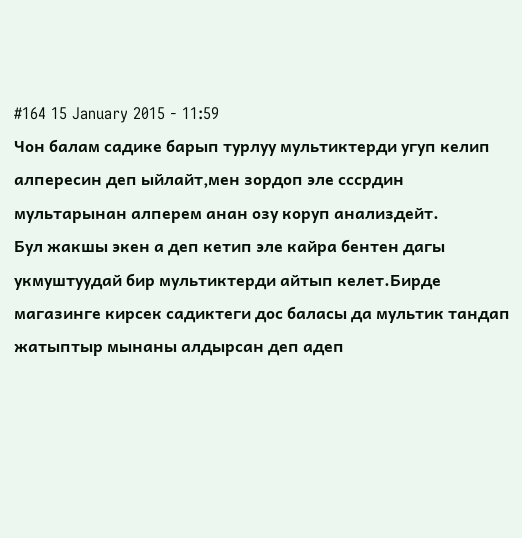#164 15 January 2015 - 11:59
Чон балам садике барып турлуу мультиктерди угуп келип алпересин деп ыйлайт,мен зордоп эле сссрдин мультарынан алперем анан озу коруп анализдейт.
Бул жакшы экен а деп кетип эле кайра бентен дагы укмуштуудай бир мультиктерди айтып келет.Бирде магазинге кирсек садиктеги дос баласы да мультик тандап жатыптыр мынаны алдырсан деп адеп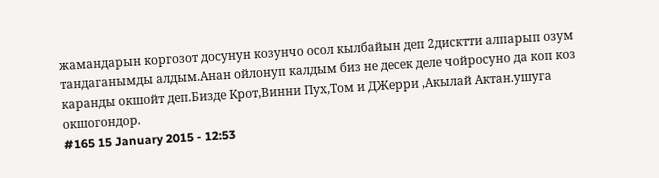жамандарын коргозот досунун козунчо осол кылбайын деп 2дисктти алпарып озум тандаганымды алдым.Анан ойлонуп калдым биз не десек деле чойросуно да коп коз каранды окшойт деп.Бизде Крот,Винни Пух,Том и ДЖерри ,Акылай Актан.ушуга окшогондор.
#165 15 January 2015 - 12:53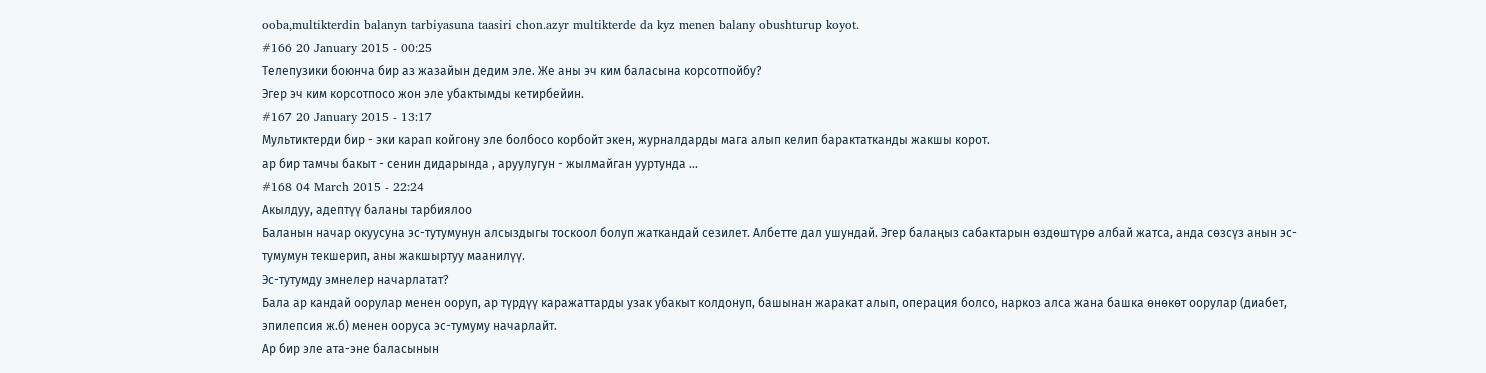ooba,multikterdin balanyn tarbiyasuna taasiri chon.azyr multikterde da kyz menen balany obushturup koyot.
#166 20 January 2015 - 00:25
Телепузики боюнча бир аз жазайын дедим эле. Же аны эч ким баласына корсотпойбу?
Эгер эч ким корсотпосо жон эле убактымды кетирбейин.
#167 20 January 2015 - 13:17
Мультиктерди бир - эки карап койгону эле болбосо корбойт экен, журналдарды мага алып келип барактатканды жакшы корот.
ар бир тамчы бакыт - сенин дидарында , аруулугун - жылмайган ууртунда ...
#168 04 March 2015 - 22:24
Акылдуу, адептүү баланы тарбиялоо
Баланын начар окуусуна эс-тутумунун алсыздыгы тоскоол болуп жаткандай сезилет. Албетте дал ушундай. Эгер балаңыз сабактарын өздөштүрө албай жатса, анда сөзсүз анын эс-тумумун текшерип, аны жакшыртуу маанилүү.
Эс-тутумду эмнелер начарлатат?
Бала ар кандай оорулар менен ооруп, ар түрдүү каражаттарды узак убакыт колдонуп, башынан жаракат алып, операция болсо, наркоз алса жана башка өнөкөт оорулар (диабет, эпилепсия ж.б) менен ооруса эс-тумуму начарлайт.
Ар бир эле ата-эне баласынын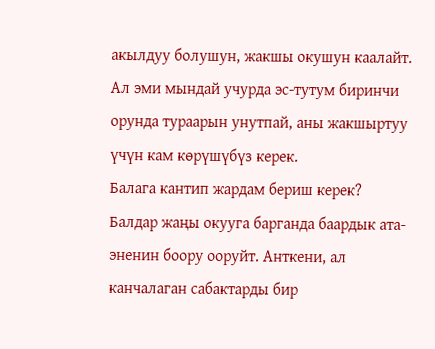акылдуу болушун, жакшы окушун каалайт. Ал эми мындай учурда эс-тутум биринчи орунда тураарын унутпай, аны жакшыртуу үчүн кам көрүшүбүз керек.
Балага кантип жардам бериш керек?
Балдар жаңы окууга барганда баардык ата-эненин боору ооруйт. Анткени, ал канчалаган сабактарды бир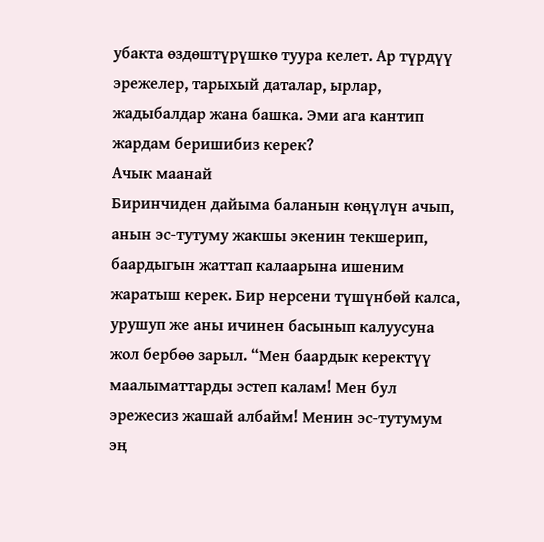убакта өздөштүрүшкө туура келет. Ар түрдүү эрежелер, тарыхый даталар, ырлар, жадыбалдар жана башка. Эми ага кантип жардам беришибиз керек?
Ачык маанай
Биринчиден дайыма баланын көңүлүн ачып, анын эс-тутуму жакшы экенин текшерип, баардыгын жаттап калаарына ишеним жаратыш керек. Бир нерсени түшүнбөй калса, урушуп же аны ичинен басынып калуусуна жол бербөө зарыл. “Мен баардык керектүү маалыматтарды эстеп калам! Мен бул эрежесиз жашай албайм! Менин эс-тутумум эң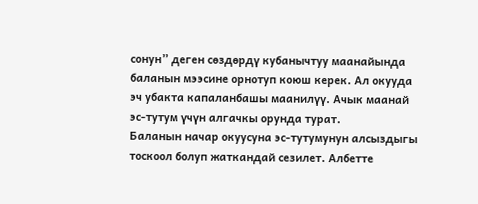сонун” деген сөздөрдү кубанычтуу маанайында баланын мээсине орнотуп коюш керек. Ал окууда эч убакта капаланбашы маанилүү. Ачык маанай эс-тутум үчүн алгачкы орунда турат.
Баланын начар окуусуна эс-тутумунун алсыздыгы тоскоол болуп жаткандай сезилет. Албетте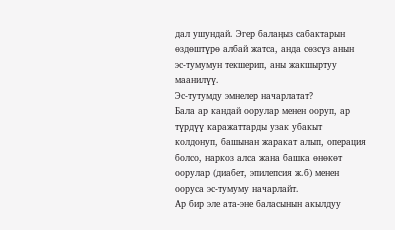дал ушундай. Эгер балаңыз сабактарын өздөштүрө албай жатса, анда сөзсүз анын эс-тумумун текшерип, аны жакшыртуу маанилүү.
Эс-тутумду эмнелер начарлатат?
Бала ар кандай оорулар менен ооруп, ар түрдүү каражаттарды узак убакыт колдонуп, башынан жаракат алып, операция болсо, наркоз алса жана башка өнөкөт оорулар (диабет, эпилепсия ж.б) менен ооруса эс-тумуму начарлайт.
Ар бир эле ата-эне баласынын акылдуу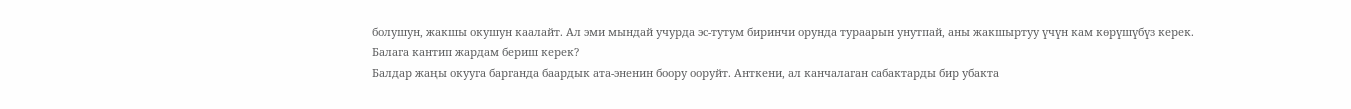болушун, жакшы окушун каалайт. Ал эми мындай учурда эс-тутум биринчи орунда тураарын унутпай, аны жакшыртуу үчүн кам көрүшүбүз керек.
Балага кантип жардам бериш керек?
Балдар жаңы окууга барганда баардык ата-эненин боору ооруйт. Анткени, ал канчалаган сабактарды бир убакта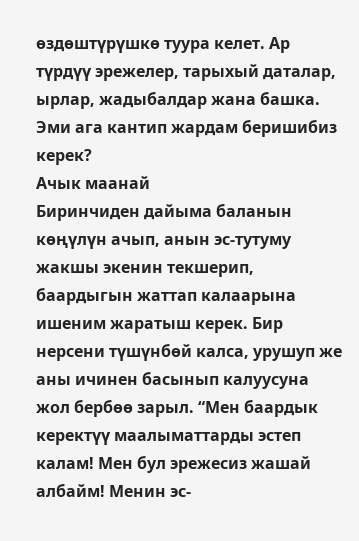өздөштүрүшкө туура келет. Ар түрдүү эрежелер, тарыхый даталар, ырлар, жадыбалдар жана башка. Эми ага кантип жардам беришибиз керек?
Ачык маанай
Биринчиден дайыма баланын көңүлүн ачып, анын эс-тутуму жакшы экенин текшерип, баардыгын жаттап калаарына ишеним жаратыш керек. Бир нерсени түшүнбөй калса, урушуп же аны ичинен басынып калуусуна жол бербөө зарыл. “Мен баардык керектүү маалыматтарды эстеп калам! Мен бул эрежесиз жашай албайм! Менин эс-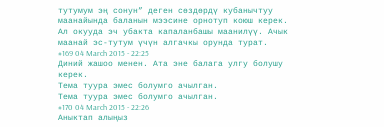тутумум эң сонун” деген сөздөрдү кубанычтуу маанайында баланын мээсине орнотуп коюш керек. Ал окууда эч убакта капаланбашы маанилүү. Ачык маанай эс-тутум үчүн алгачкы орунда турат.
#169 04 March 2015 - 22:25
Диний жашоо менен. Ата эне балага улгу болушу керек.
Тема туура эмес болумго ачылган.
Тема туура эмес болумго ачылган.
#170 04 March 2015 - 22:26
Аныктап алыңыз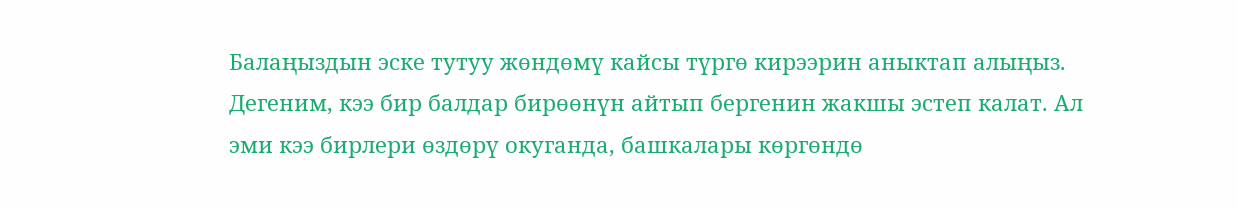Балаңыздын эске тутуу жөндөмү кайсы түргө кирээрин аныктап алыңыз. Дегеним, кээ бир балдар бирөөнүн айтып бергенин жакшы эстеп калат. Ал эми кээ бирлери өздөрү окуганда, башкалары көргөндө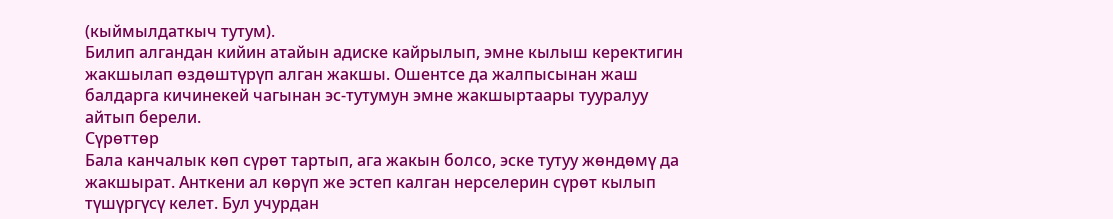(кыймылдаткыч тутум).
Билип алгандан кийин атайын адиске кайрылып, эмне кылыш керектигин жакшылап өздөштүрүп алган жакшы. Ошентсе да жалпысынан жаш балдарга кичинекей чагынан эс-тутумун эмне жакшыртаары тууралуу айтып берели.
Сүрөттөр
Бала канчалык көп сүрөт тартып, ага жакын болсо, эске тутуу жөндөмү да жакшырат. Анткени ал көрүп же эстеп калган нерселерин сүрөт кылып түшүргүсү келет. Бул учурдан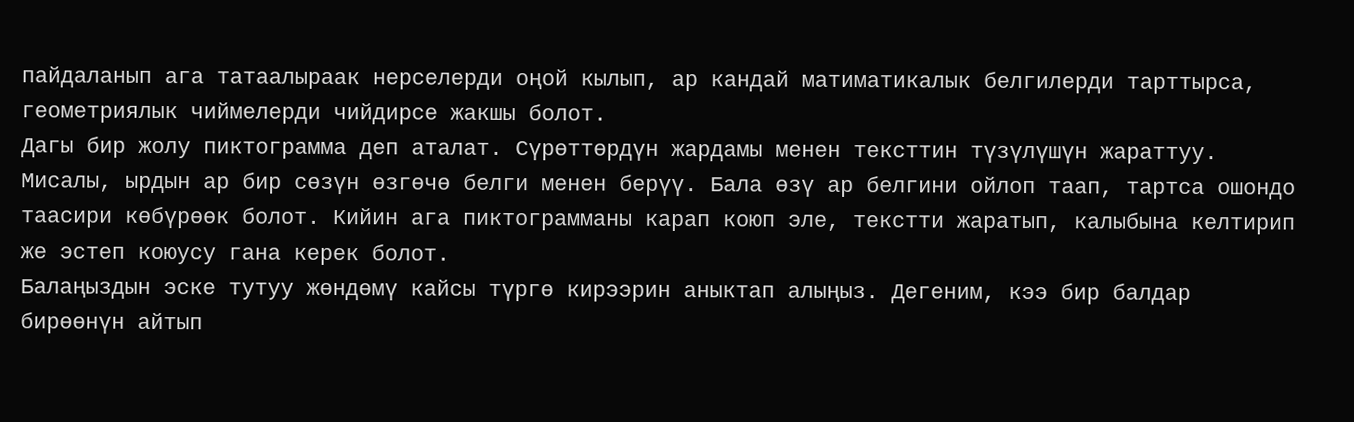пайдаланып ага татаалыраак нерселерди оңой кылып, ар кандай матиматикалык белгилерди тарттырса, геометриялык чиймелерди чийдирсе жакшы болот.
Дагы бир жолу пиктограмма деп аталат. Сүрөттөрдүн жардамы менен тексттин түзүлүшүн жараттуу. Мисалы, ырдын ар бир сөзүн өзгөчө белги менен берүү. Бала өзү ар белгини ойлоп таап, тартса ошондо таасири көбүрөөк болот. Кийин ага пиктограмманы карап коюп эле, текстти жаратып, калыбына келтирип же эстеп коюусу гана керек болот.
Балаңыздын эске тутуу жөндөмү кайсы түргө кирээрин аныктап алыңыз. Дегеним, кээ бир балдар бирөөнүн айтып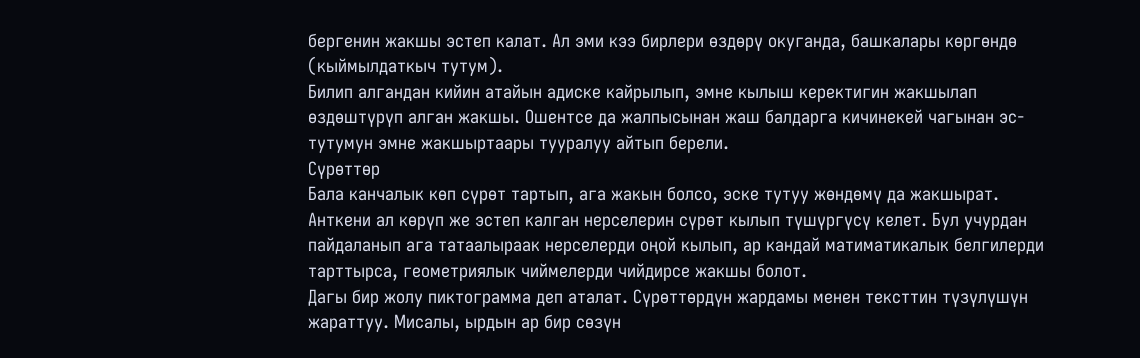бергенин жакшы эстеп калат. Ал эми кээ бирлери өздөрү окуганда, башкалары көргөндө (кыймылдаткыч тутум).
Билип алгандан кийин атайын адиске кайрылып, эмне кылыш керектигин жакшылап өздөштүрүп алган жакшы. Ошентсе да жалпысынан жаш балдарга кичинекей чагынан эс-тутумун эмне жакшыртаары тууралуу айтып берели.
Сүрөттөр
Бала канчалык көп сүрөт тартып, ага жакын болсо, эске тутуу жөндөмү да жакшырат. Анткени ал көрүп же эстеп калган нерселерин сүрөт кылып түшүргүсү келет. Бул учурдан пайдаланып ага татаалыраак нерселерди оңой кылып, ар кандай матиматикалык белгилерди тарттырса, геометриялык чиймелерди чийдирсе жакшы болот.
Дагы бир жолу пиктограмма деп аталат. Сүрөттөрдүн жардамы менен тексттин түзүлүшүн жараттуу. Мисалы, ырдын ар бир сөзүн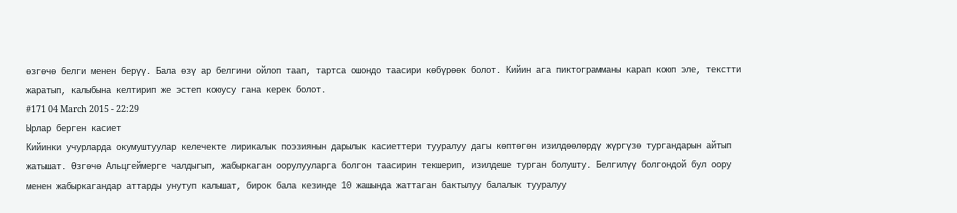өзгөчө белги менен берүү. Бала өзү ар белгини ойлоп таап, тартса ошондо таасири көбүрөөк болот. Кийин ага пиктограмманы карап коюп эле, текстти жаратып, калыбына келтирип же эстеп коюусу гана керек болот.
#171 04 March 2015 - 22:29
Ырлар берген касиет
Кийинки учурларда окумуштуулар келечекте лирикалык поэзиянын дарылык касиеттери тууралуу дагы көптөгөн изилдөөлөрдү жүргүзө тургандарын айтып жатышат. Өзгөчө Альцгеймерге чалдыгып, жабыркаган оорулууларга болгон таасирин текшерип, изилдеше турган болушту. Белгилүү болгондой бул оору менен жабыркагандар аттарды унутуп калышат, бирок бала кезинде 10 жашында жаттаган бактылуу балалык тууралуу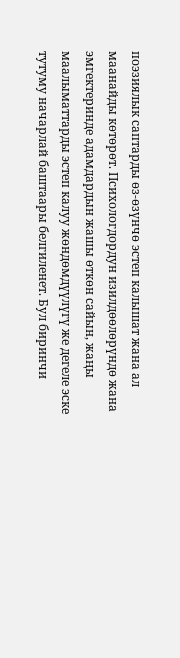поэзиялык саптарды өз-өзүнчө эстеп калышат жана ал маанайды көтөрөт. Психологдордун изилдөөлөрүндө жана эмгектеринде адамдардын жашы өткөн сайын, жаңы маалыматтарды эстеп калуу жөндөмдүүлүгү же дегеле эске тутуму начарлай баштаары белгиленет. Бул биринчи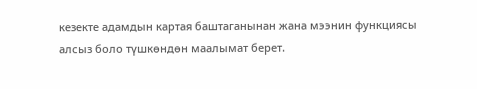кезекте адамдын картая баштаганынан жана мээнин функциясы алсыз боло түшкөндөн маалымат берет.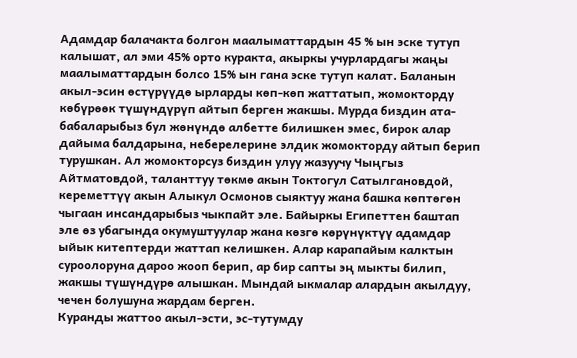Адамдар балачакта болгон маалыматтардын 45 % ын эске тутуп калышат, ал эми 45% орто куракта, акыркы учурлардагы жаңы маалыматтардын болсо 15% ын гана эске тутуп калат. Баланын акыл-эсин өстүрүүдө ырларды көп-көп жаттатып, жомокторду көбүрөөк түшүндүрүп айтып берген жакшы. Мурда биздин ата-бабаларыбыз бул жөнүндө албетте билишкен эмес, бирок алар дайыма балдарына, неберелерине элдик жомокторду айтып берип турушкан. Ал жомокторсуз биздин улуу жазуучу Чыңгыз Айтматовдой, таланттуу төкмө акын Токтогул Сатылгановдой, кереметтүү акын Алыкул Осмонов сыяктуу жана башка көптөгөн чыгаан инсандарыбыз чыкпайт эле. Байыркы Египеттен баштап эле өз убагында окумуштуулар жана көзгө көрүнүктүү адамдар ыйык китептерди жаттап келишкен. Алар карапайым калктын суроолоруна дароо жооп берип, ар бир сапты эң мыкты билип, жакшы түшүндүрө алышкан. Мындай ыкмалар алардын акылдуу, чечен болушуна жардам берген.
Куранды жаттоо акыл-эсти, эс-тутумду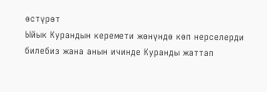өстүрөт
Ыйык Курандын керемети жөнүндө көп нерселерди билебиз жана анын ичинде Куранды жаттап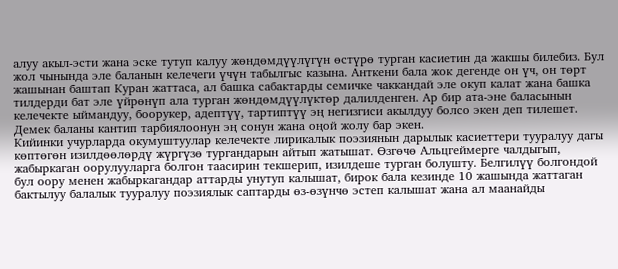алуу акыл-эсти жана эске тутуп калуу жөндөмдүүлүгүн өстүрө турган касиетин да жакшы билебиз. Бул жол чынында эле баланын келечеги үчүн табылгыс казына. Анткени бала жок дегенде он үч, он төрт жашынан баштап Куран жаттаса, ал башка сабактарды семичке чаккандай эле окуп калат жана башка тилдерди бат эле үйрөнүп ала турган жөндөмдүүлүктөр далилденген. Ар бир ата-эне баласынын келечекте ыймандуу, боорукер, адептүү, тартиптүү эң негизгиси акылдуу болсо экен деп тилешет. Демек баланы кантип тарбиялоонун эң сонун жана оңой жолу бар экен.
Кийинки учурларда окумуштуулар келечекте лирикалык поэзиянын дарылык касиеттери тууралуу дагы көптөгөн изилдөөлөрдү жүргүзө тургандарын айтып жатышат. Өзгөчө Альцгеймерге чалдыгып, жабыркаган оорулууларга болгон таасирин текшерип, изилдеше турган болушту. Белгилүү болгондой бул оору менен жабыркагандар аттарды унутуп калышат, бирок бала кезинде 10 жашында жаттаган бактылуу балалык тууралуу поэзиялык саптарды өз-өзүнчө эстеп калышат жана ал маанайды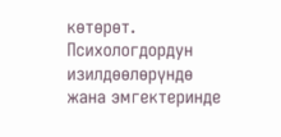көтөрөт. Психологдордун изилдөөлөрүндө жана эмгектеринде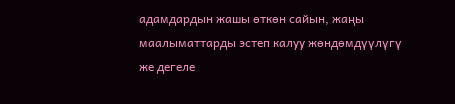адамдардын жашы өткөн сайын, жаңы маалыматтарды эстеп калуу жөндөмдүүлүгү же дегеле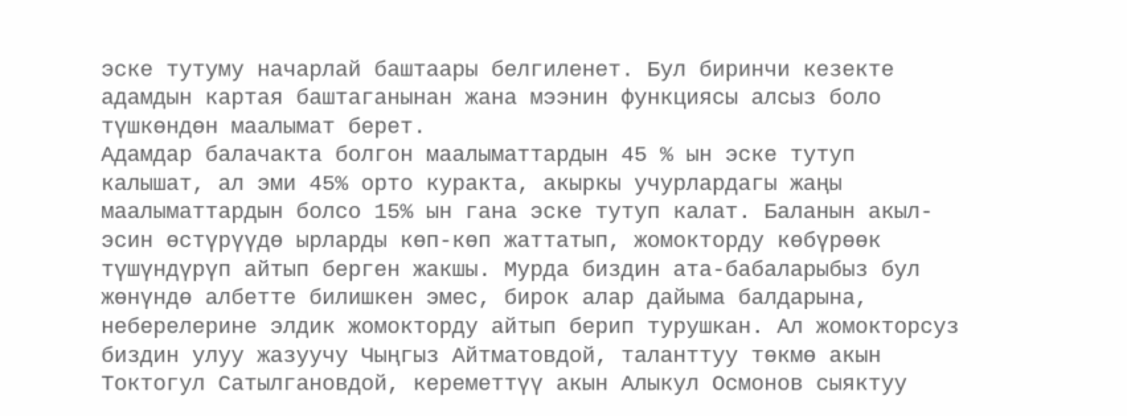эске тутуму начарлай баштаары белгиленет. Бул биринчи кезекте адамдын картая баштаганынан жана мээнин функциясы алсыз боло түшкөндөн маалымат берет.
Адамдар балачакта болгон маалыматтардын 45 % ын эске тутуп калышат, ал эми 45% орто куракта, акыркы учурлардагы жаңы маалыматтардын болсо 15% ын гана эске тутуп калат. Баланын акыл-эсин өстүрүүдө ырларды көп-көп жаттатып, жомокторду көбүрөөк түшүндүрүп айтып берген жакшы. Мурда биздин ата-бабаларыбыз бул жөнүндө албетте билишкен эмес, бирок алар дайыма балдарына, неберелерине элдик жомокторду айтып берип турушкан. Ал жомокторсуз биздин улуу жазуучу Чыңгыз Айтматовдой, таланттуу төкмө акын Токтогул Сатылгановдой, кереметтүү акын Алыкул Осмонов сыяктуу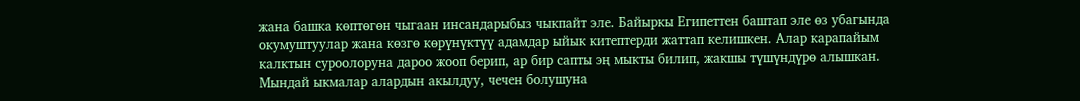жана башка көптөгөн чыгаан инсандарыбыз чыкпайт эле. Байыркы Египеттен баштап эле өз убагында окумуштуулар жана көзгө көрүнүктүү адамдар ыйык китептерди жаттап келишкен. Алар карапайым калктын суроолоруна дароо жооп берип, ар бир сапты эң мыкты билип, жакшы түшүндүрө алышкан. Мындай ыкмалар алардын акылдуу, чечен болушуна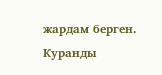жардам берген.
Куранды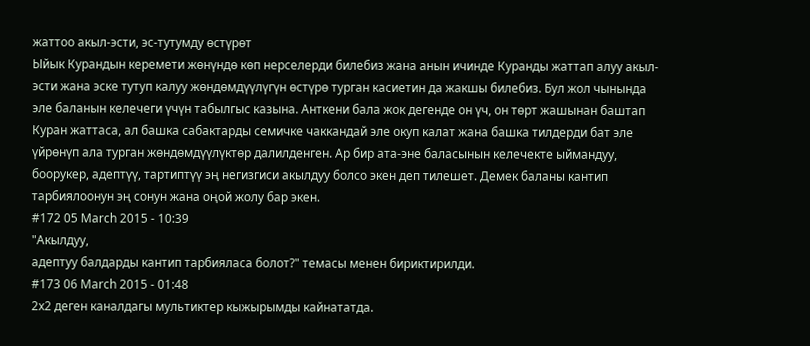жаттоо акыл-эсти, эс-тутумду өстүрөт
Ыйык Курандын керемети жөнүндө көп нерселерди билебиз жана анын ичинде Куранды жаттап алуу акыл-эсти жана эске тутуп калуу жөндөмдүүлүгүн өстүрө турган касиетин да жакшы билебиз. Бул жол чынында эле баланын келечеги үчүн табылгыс казына. Анткени бала жок дегенде он үч, он төрт жашынан баштап Куран жаттаса, ал башка сабактарды семичке чаккандай эле окуп калат жана башка тилдерди бат эле үйрөнүп ала турган жөндөмдүүлүктөр далилденген. Ар бир ата-эне баласынын келечекте ыймандуу, боорукер, адептүү, тартиптүү эң негизгиси акылдуу болсо экен деп тилешет. Демек баланы кантип тарбиялоонун эң сонун жана оңой жолу бар экен.
#172 05 March 2015 - 10:39
"Акылдуу,
адептуу балдарды кантип тарбияласа болот?" темасы менен бириктирилди.
#173 06 March 2015 - 01:48
2x2 деген каналдагы мультиктер кыжырымды кайнататда.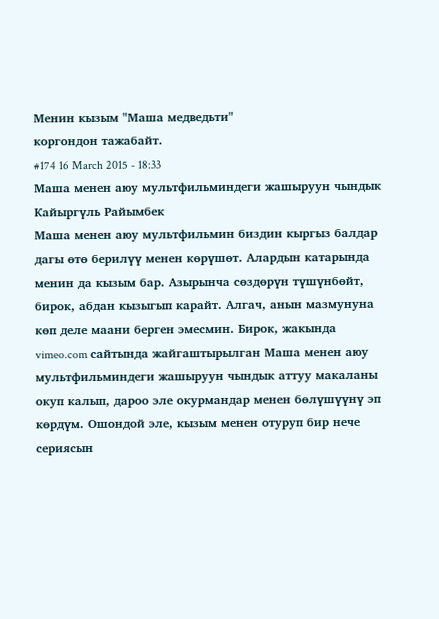Менин кызым "Маша медведьти"
коргондон тажабайт.
#174 16 March 2015 - 18:33
Маша менен аюу мультфильминдеги жашыруун чындык
Кайыргүль Райымбек
Маша менен аюу мультфильмин биздин кыргыз балдар дагы өтө берилүү менен көрүшөт. Алардын катарында менин да кызым бар. Азырынча сөздөрүн түшүнбөйт, бирок, абдан кызыгып карайт. Алгач, анын мазмунуна көп деле маани берген эмесмин. Бирок, жакында vimeo.com сайтында жайгаштырылган Маша менен аюу мультфильминдеги жашыруун чындык аттуу макаланы окуп калып, дароо эле окурмандар менен бөлүшүүнү эп көрдүм. Ошондой эле, кызым менен отуруп бир нече сериясын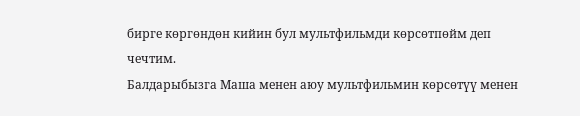бирге көргөндөн кийин бул мультфильмди көрсөтпөйм деп чечтим.
Балдарыбызга Маша менен аюу мультфильмин көрсөтүү менен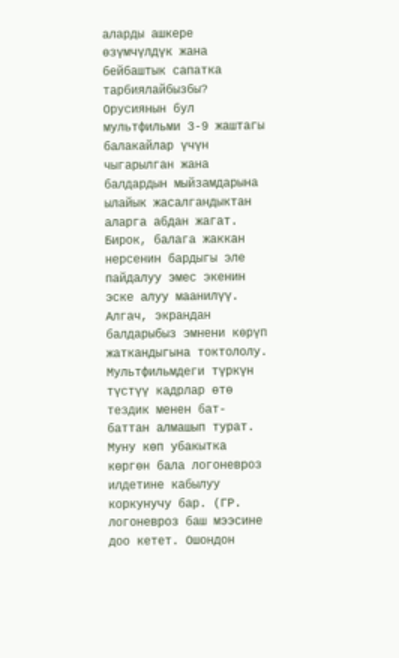аларды ашкере өзүмчүлдүк жана бейбаштык сапатка тарбиялайбызбы?
Орусиянын бул мультфильми 3-9 жаштагы балакайлар үчүн чыгарылган жана балдардын мыйзамдарына ылайык жасалгандыктан аларга абдан жагат. Бирок, балага жаккан нерсенин бардыгы эле пайдалуу эмес экенин эске алуу маанилүү.
Алгач, экрандан балдарыбыз эмнени көрүп жаткандыгына токтололу. Мультфильмдеги түркүн түстүү кадрлар өтө тездик менен бат- баттан алмашып турат. Муну көп убакытка көргөн бала логоневроз илдетине кабылуу коркунучу бар. (ГР. логоневроз баш мээсине доо кетет. Ошондон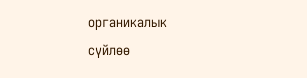органикалык сүйлөө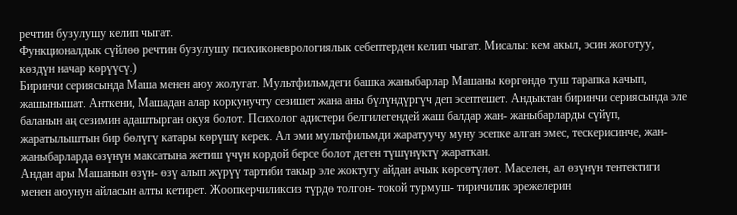речтин бузулушу келип чыгат.
Функционалдык сүйлөө речтин бузулушу психиконеврологиялык себептерден келип чыгат. Мисалы: кем акыл, эсин жоготуу, көздүн начар көрүүсү.)
Биринчи сериясында Маша менен аюу жолугат. Мультфильмдеги башка жаныбарлар Машаны көргөндө туш тарапка качып, жашынышат. Анткени, Машадан алар коркунучту сезишет жана аны бүлүндүргүч деп эсептешет. Андыктан биринчи сериясында эле баланын аң сезимин адаштырган окуя болот. Психолог адистери белгилегендей жаш балдар жан- жаныбарларды сүйүп, жаратылыштын бир бөлүгү катары көрүшү керек. Ал эми мультфильмди жаратуучу муну эсепке алган эмес, тескерисинче, жан- жаныбарларда өзүнүн максатына жетиш үчүн кордой берсе болот деген түшүнүктү жараткан.
Андан ары Машанын өзүн- өзү алып жүрүү тартиби такыр эле жоктугу айдан ачык көрсөтүлөт. Маселен, ал өзүнүн тентектиги менен аюунун айласын алты кетирет. Жоопкерчиликсиз түрдө толгон- токой турмуш- тиричилик эрежелерин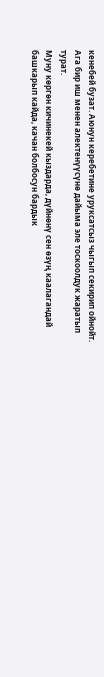кенебей бузат. Аюнун керебетине уруксатсыз чыгып секирип ойнойт. Ага бир иш менен алектенүүсүнө дайыма эле тоскоолдук жаратып турат.
Муну көргөн кичинекей кыздарда, дүйнөнү сен өзүң каалагандай башкарып кайда, качан болбосун бардык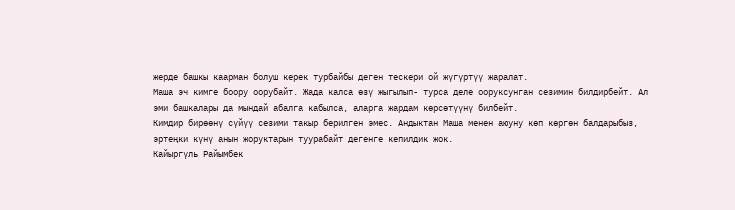жерде башкы каарман болуш керек турбайбы деген тескери ой жүгүртүү жаралат.
Маша эч кимге боору оорубайт. Жада калса өзү жыгылып- турса деле ооруксунган сезимин билдирбейт. Ал эми башкалары да мындай абалга кабылса, аларга жардам көрсөтүүнү билбейт.
Кимдир бирөөнү сүйүү сезими такыр берилген эмес. Андыктан Маша менен аюуну көп көргөн балдарыбыз, эртеңки күнү анын жоруктарын туурабайт дегенге кепилдик жок.
Кайыргүль Райымбек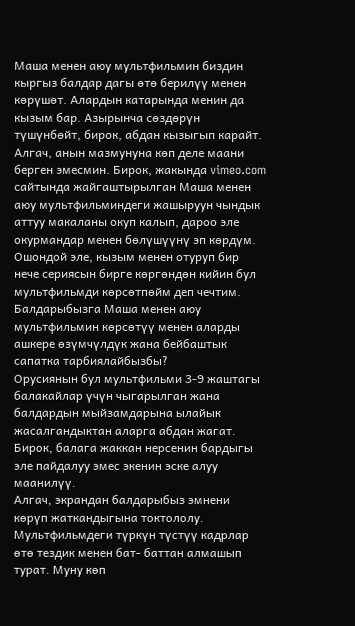Маша менен аюу мультфильмин биздин кыргыз балдар дагы өтө берилүү менен көрүшөт. Алардын катарында менин да кызым бар. Азырынча сөздөрүн түшүнбөйт, бирок, абдан кызыгып карайт. Алгач, анын мазмунуна көп деле маани берген эмесмин. Бирок, жакында vimeo.com сайтында жайгаштырылган Маша менен аюу мультфильминдеги жашыруун чындык аттуу макаланы окуп калып, дароо эле окурмандар менен бөлүшүүнү эп көрдүм. Ошондой эле, кызым менен отуруп бир нече сериясын бирге көргөндөн кийин бул мультфильмди көрсөтпөйм деп чечтим.
Балдарыбызга Маша менен аюу мультфильмин көрсөтүү менен аларды ашкере өзүмчүлдүк жана бейбаштык сапатка тарбиялайбызбы?
Орусиянын бул мультфильми 3-9 жаштагы балакайлар үчүн чыгарылган жана балдардын мыйзамдарына ылайык жасалгандыктан аларга абдан жагат. Бирок, балага жаккан нерсенин бардыгы эле пайдалуу эмес экенин эске алуу маанилүү.
Алгач, экрандан балдарыбыз эмнени көрүп жаткандыгына токтололу. Мультфильмдеги түркүн түстүү кадрлар өтө тездик менен бат- баттан алмашып турат. Муну көп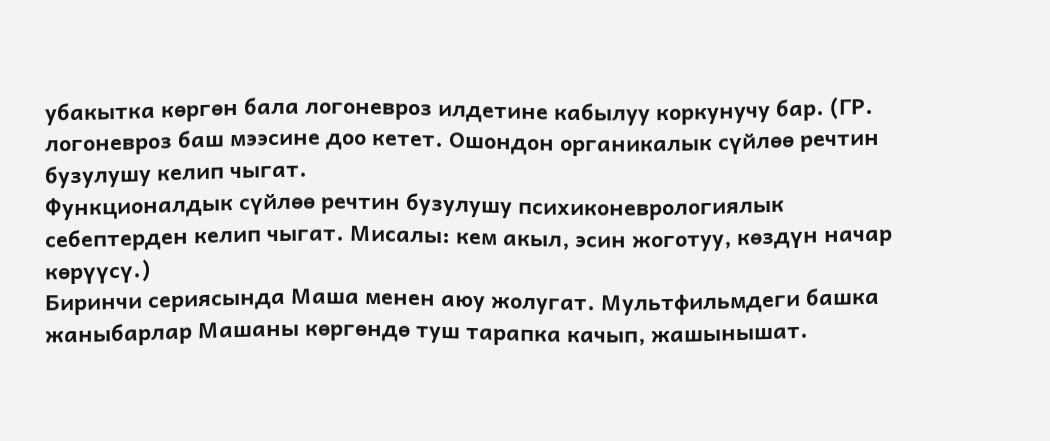убакытка көргөн бала логоневроз илдетине кабылуу коркунучу бар. (ГР. логоневроз баш мээсине доо кетет. Ошондон органикалык сүйлөө речтин бузулушу келип чыгат.
Функционалдык сүйлөө речтин бузулушу психиконеврологиялык себептерден келип чыгат. Мисалы: кем акыл, эсин жоготуу, көздүн начар көрүүсү.)
Биринчи сериясында Маша менен аюу жолугат. Мультфильмдеги башка жаныбарлар Машаны көргөндө туш тарапка качып, жашынышат.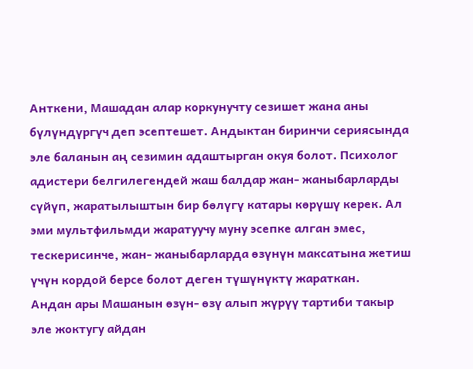Анткени, Машадан алар коркунучту сезишет жана аны бүлүндүргүч деп эсептешет. Андыктан биринчи сериясында эле баланын аң сезимин адаштырган окуя болот. Психолог адистери белгилегендей жаш балдар жан- жаныбарларды сүйүп, жаратылыштын бир бөлүгү катары көрүшү керек. Ал эми мультфильмди жаратуучу муну эсепке алган эмес, тескерисинче, жан- жаныбарларда өзүнүн максатына жетиш үчүн кордой берсе болот деген түшүнүктү жараткан.
Андан ары Машанын өзүн- өзү алып жүрүү тартиби такыр эле жоктугу айдан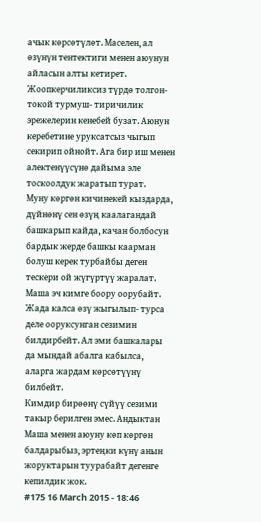ачык көрсөтүлөт. Маселен, ал өзүнүн тентектиги менен аюунун айласын алты кетирет. Жоопкерчиликсиз түрдө толгон- токой турмуш- тиричилик эрежелерин кенебей бузат. Аюнун керебетине уруксатсыз чыгып секирип ойнойт. Ага бир иш менен алектенүүсүнө дайыма эле тоскоолдук жаратып турат.
Муну көргөн кичинекей кыздарда, дүйнөнү сен өзүң каалагандай башкарып кайда, качан болбосун бардык жерде башкы каарман болуш керек турбайбы деген тескери ой жүгүртүү жаралат.
Маша эч кимге боору оорубайт. Жада калса өзү жыгылып- турса деле ооруксунган сезимин билдирбейт. Ал эми башкалары да мындай абалга кабылса, аларга жардам көрсөтүүнү билбейт.
Кимдир бирөөнү сүйүү сезими такыр берилген эмес. Андыктан Маша менен аюуну көп көргөн балдарыбыз, эртеңки күнү анын жоруктарын туурабайт дегенге кепилдик жок.
#175 16 March 2015 - 18:46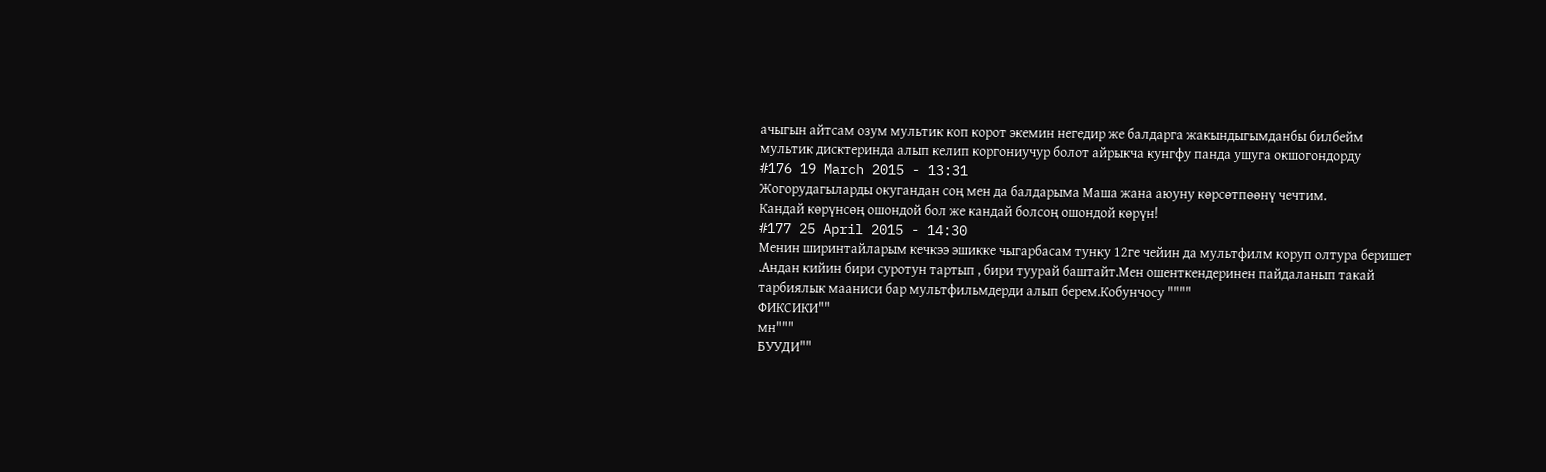ачыгын айтсам озум мультик коп корот экемин негедир же балдарга жакындыгымданбы билбейм мультик дисктеринда алып келип коргониучур болот айрыкча кунгфу панда ушуга окшогондорду
#176 19 March 2015 - 13:31
Жогорудагыларды окугандан соң мен да балдарыма Маша жана аюуну көрсөтпөөнү чечтим.
Кандай көрүнсөң ошондой бол же кандай болсоң ошондой көрүн!
#177 25 April 2015 - 14:30
Менин ширинтайларым кечкээ эшикке чыгарбасам тунку 12ге чейин да мультфилм коруп олтура беришет .Андан кийин бири суротун тартып , бири туурай баштайт.Мен ошенткендеринен пайдаланып такай тарбиялык мааниси бар мультфильмдерди алып берем.Кобунчосу """"
ФИКСИКИ""
мн"""
БУУДИ""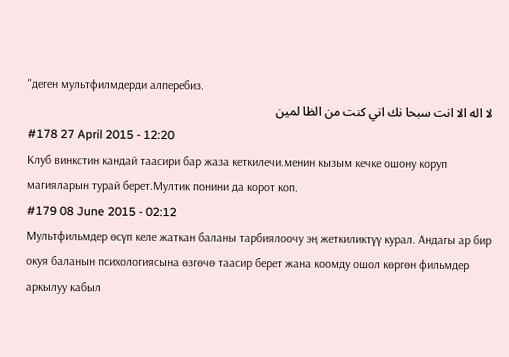"деген мультфилмдерди алперебиз.
لا اله الا انت سبحا نك اني كنت من الظا لمين
#178 27 April 2015 - 12:20
Клуб винкстин кандай таасири бар жаза кеткилечи.менин кызым кечке ошону коруп магияларын турай берет.Мултик понини да корот коп.
#179 08 June 2015 - 02:12
Мультфильмдер өсүп келе жаткан баланы тарбиялоочу эң жеткиликтүү курал. Андагы ар бир окуя баланын психологиясына өзгөчө таасир берет жана коомду ошол көргөн фильмдер аркылуу кабыл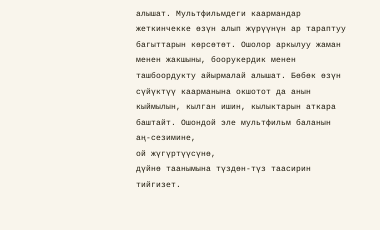алышат. Мультфильмдеги каармандар жеткинчекке өзүн алып жүрүүнүн ар тараптуу багыттарын көрсөтөт. Ошолор аркылуу жаман менен жакшыны, боорукердик менен ташбоордукту айырмалай алышат. Бөбөк өзүн сүйүктүү каарманына окшотот да анын кыймылын, кылган ишин, кылыктарын аткара баштайт. Ошондой эле мультфильм баланын аң-сезимине,
ой жүгүртүүсүнө,
дүйнө таанымына түздөн-түз таасирин тийгизет.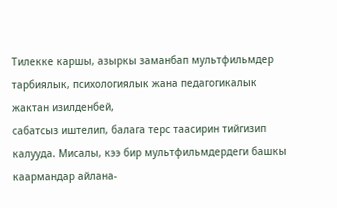Тилекке каршы, азыркы заманбап мультфильмдер тарбиялык, психологиялык жана педагогикалык жактан изилденбей,
сабатсыз иштелип, балага терс таасирин тийгизип калууда. Мисалы, кээ бир мультфильмдердеги башкы каармандар айлана-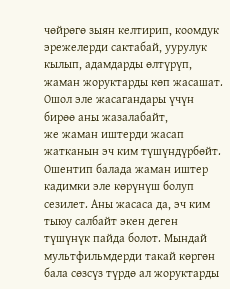чөйрөгө зыян келтирип, коомдук эрежелерди сактабай, уурулук кылып, адамдарды өлтүрүп, жаман жоруктарды көп жасашат. Ошол эле жасагандары үчүн бирөө аны жазалабайт,
же жаман иштерди жасап жатканын эч ким түшүндүрбѳйт.
Ошентип балада жаман иштер кадимки эле көрүнүш болуп сезилет. Аны жасаса да, эч ким тыюу салбайт экен деген түшүнүк пайда болот. Мындай мультфильмдерди такай көргөн бала сөзсүз түрдө ал жоруктарды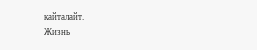кайталайт.
Жизнь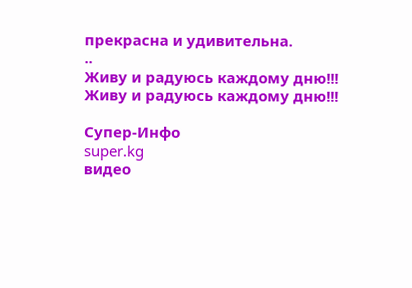прекрасна и удивительна.
..
Живу и радуюсь каждому дню!!!
Живу и радуюсь каждому дню!!!

Супер-Инфо
super.kg
видео